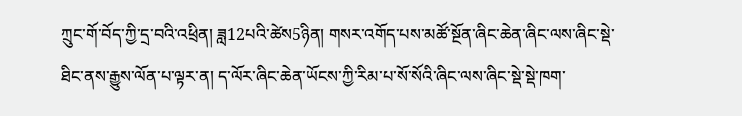ཀྲུང་གོ་བོད་ཀྱི་དྲ་བའི་འཕྲིན། ཟླ12པའི་ཚེས5ཉིན། གསར་འགོད་པས་མཚོ་སྔོན་ཞིང་ཆེན་ཞིང་ལས་ཞིང་སྡེ་ཐིང་ནས་རྒྱུས་ལོན་པ་ལྟར་ན། ད་ལོར་ཞིང་ཆེན་ཡོངས་ཀྱི་རིམ་པ་སོ་སོའི་ཞིང་ལས་ཞིང་སྡེ་སྡེ་ཁག་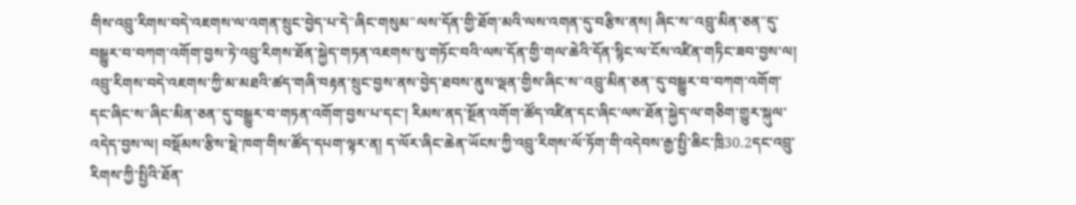གིས་འབྲུ་རིགས་བདེ་འཇགས་ལ་འགན་སྲུང་བྱེད་པ་དེ"ཞིང་གསུམ"ལས་དོན་གྱི་ཐོག་མའི་ལས་འགན་དུ་བརྩིས་ནས། ཞིང་ས"འབྲུ་མིན་ཅན"དུ་བསྒྱུར་བ་བཀག་འགོག་བྱས་ཏེ་འབྲུ་རིགས་ཐོན་སྐྱེད་གཏན་འཇགས་སུ་གཏོང་བའི་ལས་དོན་གྱི་གལ་ཆེའི་དོན་སྙིང་ལ་ངོས་འཛིན་གཏིང་ཟབ་བྱས་ལ། འབྲུ་རིགས་བདེ་འཇགས་ཀྱི་མ་མཐའི་ཚད་གཞི་བརྟན་སྲུང་བྱས་ནས་བྱེད་ཐབས་ནུས་ལྡན་གྱིས་ཞིང་ས"འབྲུ་མིན་ཅན"དུ་བསྒྱུར་བ་བཀག་འགོག་དང་ཞིང་ས"ཞིང་མིན་ཅན"དུ་བསྒྱུར་བ་གཏན་འགོག་བྱས་པ་དང་། རིམས་ནད་སྔོན་འགོག་ཚོད་འཛིན་དང་ཞིང་ལས་ཐོན་སྐྱེད་ལ་གཅིག་གྱུར་སྐུལ་འདེད་བྱས་ལ། བསྡོམས་རྩིས་སྡེ་ཁག་གིས་ཚོད་དཔག་ལྟར་ན། ད་ལོར་ཞིང་ཆེན་ཡོངས་ཀྱི་འབྲུ་རིགས་ལོ་ཏོག་གི་འདེབས་རྒྱ་སྤྱི་ཆིང་ཁྲི30.2དང་འབྲུ་རིགས་ཀྱི་སྤྱིའི་ཐོན་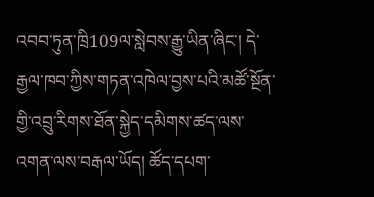འབབ་ཏུན་ཁྲི109ལ་སླེབས་རྒྱུ་ཡིན་ཞིང་། དེ་རྒྱལ་ཁབ་ཀྱིས་གཏན་འཁེལ་བྱས་པའི་མཚོ་སྔོན་གྱི་འབྲུ་རིགས་ཐོན་སྐྱེད་དམིགས་ཚད་ལས་འགན་ལས་བརྒལ་ཡོད། ཚོད་དཔག་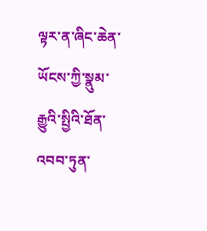ལྟར་ན་ཞིང་ཆེན་ཡོངས་ཀྱི་སྣུམ་རྒྱུའི་སྤྱིའི་ཐོན་འབབ་ཏུན་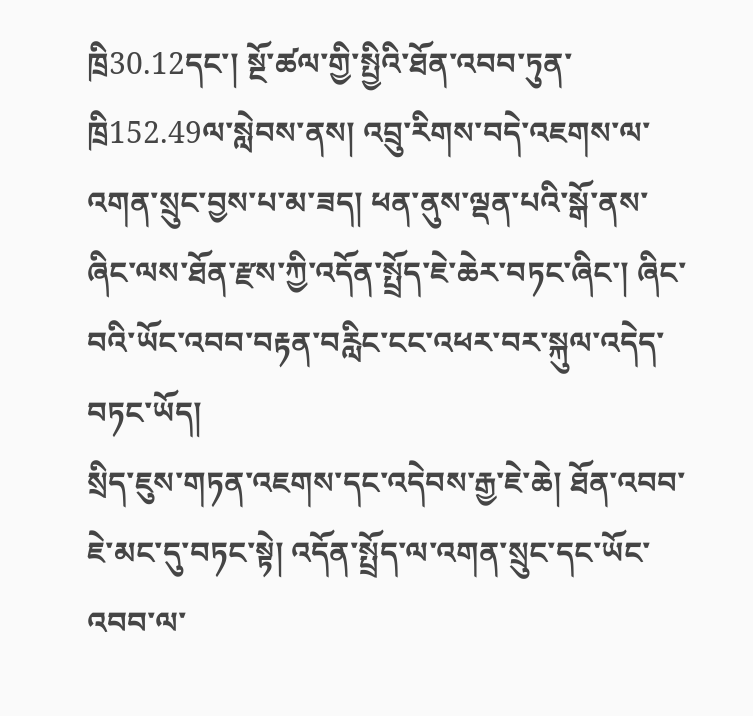ཁྲི30.12དང་། སྔོ་ཚལ་གྱི་སྤྱིའི་ཐོན་འབབ་ཏུན་ཁྲི152.49ལ་སླེབས་ནས། འབྲུ་རིགས་བདེ་འཇགས་ལ་འགན་སྲུང་བྱས་པ་མ་ཟད། ཕན་ནུས་ལྡན་པའི་སྒོ་ནས་ཞིང་ལས་ཐོན་རྫས་ཀྱི་འདོན་སྤྲོད་ཇེ་ཆེར་བཏང་ཞིང་། ཞིང་བའི་ཡོང་འབབ་བརྟན་བརླིང་ངང་འཕར་བར་སྐུལ་འདེད་བཏང་ཡོད།
སྲིད་ཇུས་གཏན་འཇགས་དང་འདེབས་རྒྱ་ཇེ་ཆེ། ཐོན་འབབ་ཇེ་མང་དུ་བཏང་སྟེ། འདོན་སྤྲོད་ལ་འགན་སྲུང་དང་ཡོང་འབབ་ལ་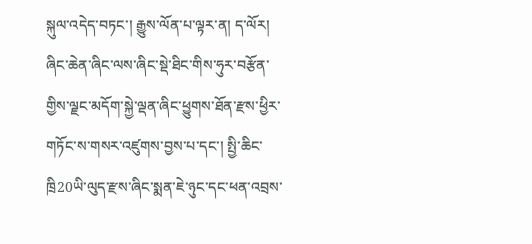སྐུལ་འདེད་བཏང་། རྒྱུས་ལོན་པ་ལྟར་ན། ད་ལོར། ཞིང་ཆེན་ཞིང་ལས་ཞིང་སྡེ་ཐིང་གིས་ཧུར་བརྩོན་གྱིས་ལྗང་མདོག་སྐྱེ་ལྡན་ཞིང་ཕྱུགས་ཐོན་རྫས་ཕྱིར་གཏོང་ས་གསར་འཛུགས་བྱས་པ་དང་། སྤྱི་ཆིང་ཁྲི20ཡི་ལུད་རྫས་ཞིང་སྨན་ཇེ་ཉུང་དང་ཕན་འབྲས་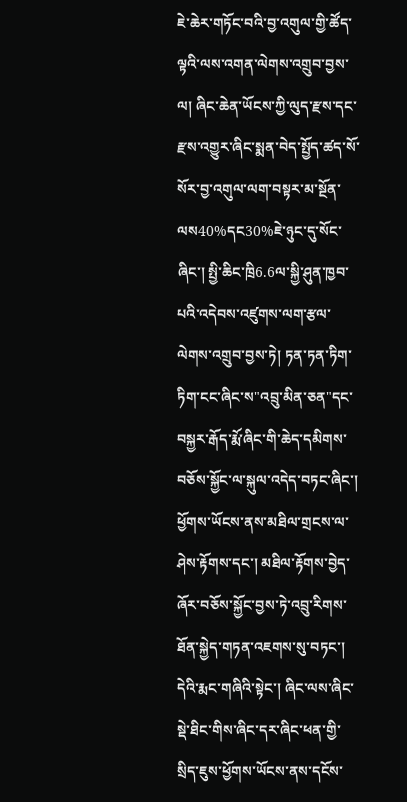ཇེ་ཆེར་གཏོང་བའི་བྱ་འགུལ་གྱི་ཚོད་ལྟའི་ལས་འགན་ལེགས་འགྲུབ་བྱས་ལ། ཞིང་ཆེན་ཡོངས་ཀྱི་ལུད་རྫས་དང་རྫས་འགྱུར་ཞིང་སྨན་བེད་སྤྱོད་ཚད་སོ་སོར་བྱ་འགུལ་ལག་བསྟར་མ་སྔོན་ལས40%དང30%ཇེ་ཉུང་དུ་སོང་ཞིང་། སྤྱི་ཆིང་ཁྲི6.6ལ་སྐྱི་ཤུན་ཁྱབ་པའི་འདེབས་འཛུགས་ལག་རྩལ་ལེགས་འགྲུབ་བྱས་ཏེ། ཏན་ཏན་ཏིག་ཏིག་ངང་ཞིང་ས"འབྲུ་མིན་ཅན"དང་བསྐྱར་རྒོད་རྨོ་ཞིང་གི་ཆེད་དམིགས་བཅོས་སྐྱོང་ལ་སྐུལ་འདེད་བཏང་ཞིང་། ཕྱོགས་ཡོངས་ནས་མཐིལ་གྲངས་ལ་ཤེས་རྟོགས་དང་། མཐིལ་རྟོགས་བྱེད་ཞོར་བཅོས་སྐྱོང་བྱས་ཏེ་འབྲུ་རིགས་ཐོན་སྐྱེད་གཏན་འཇགས་སུ་བཏང་།
དེའི་རྨང་གཞིའི་སྟེང་། ཞིང་ལས་ཞིང་སྡེ་ཐིང་གིས་ཞིང་དར་ཞིང་ཕན་གྱི་སྲིད་ཇུས་ཕྱོགས་ཡོངས་ནས་དངོས་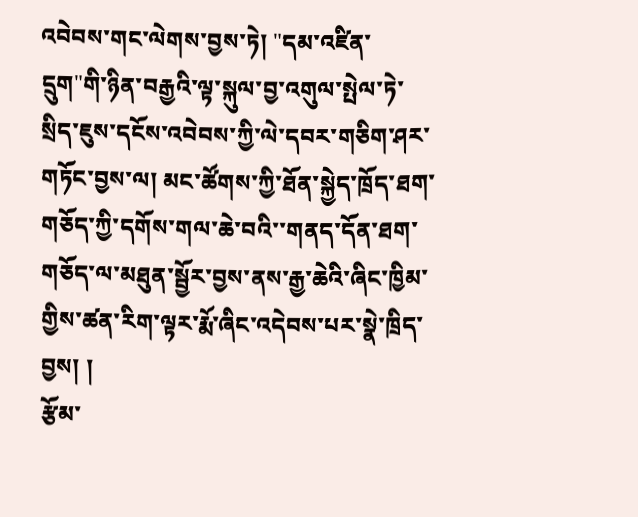འབེབས་གང་ལེགས་བྱས་ཏེ། "དམ་འཛིན་དྲུག"གི་ཉིན་བརྒྱའི་ལྟ་སྐུལ་བྱ་འགུལ་སྤེལ་ཏེ་སྲིད་ཇུས་དངོས་འབེབས་ཀྱི་ལེ་དབར་གཅིག་ཤར་གཏོང་བྱས་ལ། མང་ཚོགས་ཀྱི་ཐོན་སྐྱེད་ཁྲོད་ཐག་གཅོད་ཀྱི་དགོས་གལ་ཆེ་བའི་་གནད་དོན་ཐག་གཅོད་ལ་མཐུན་སྦྱོར་བྱས་ནས་རྒྱ་ཆེའི་ཞིང་ཁྱིམ་གྱིས་ཚན་རིག་ལྟར་རྨོ་ཞིང་འདེབས་པར་སྣེ་ཁྲིད་བྱས། །
རྩོམ་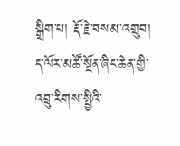སྒྲིག་པ། རྡོ་རྗེ་བསམ་འགྲུབ།
ད་ལོར་མཚོ་སྔོན་ཞིང་ཆེན་གྱི་འབྲུ་རིགས་སྤྱིའི་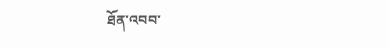ཐོན་འབབ་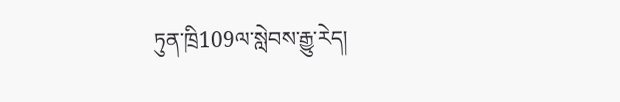ཏུན་ཁྲི109ལ་སླེབས་རྒྱུ་རེད།